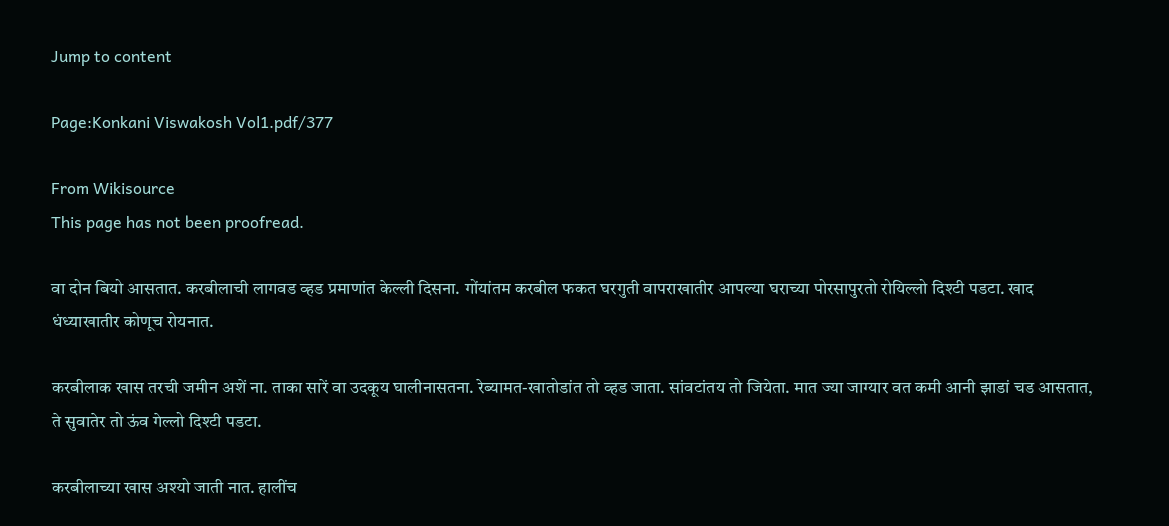Jump to content

Page:Konkani Viswakosh Vol1.pdf/377

From Wikisource
This page has not been proofread.

वा दोन बियो आसतात. करबीलाची लागवड व्हड प्रमाणांत केल्ली दिसना. गोंयांतम करबील फकत घरगुती वापराखातीर आपल्या घराच्या पोरसापुरतो रोयिल्लो दिश्टी पडटा. खाद धंध्याखातीर कोणूच रोयनात.

करबीलाक खास तरची जमीन अशें ना. ताका सारें वा उदकूय घालीनासतना. रेब्यामत-खातोडांत तो व्हड जाता. सांवटांतय तो जियेता. मात ज्या जाग्यार वत कमी आनी झाडां चड आसतात, ते सुवातेर तो ऊंव गेल्लो दिश्टी पडटा.

करबीलाच्या खास अश्यो जाती नात. हालींच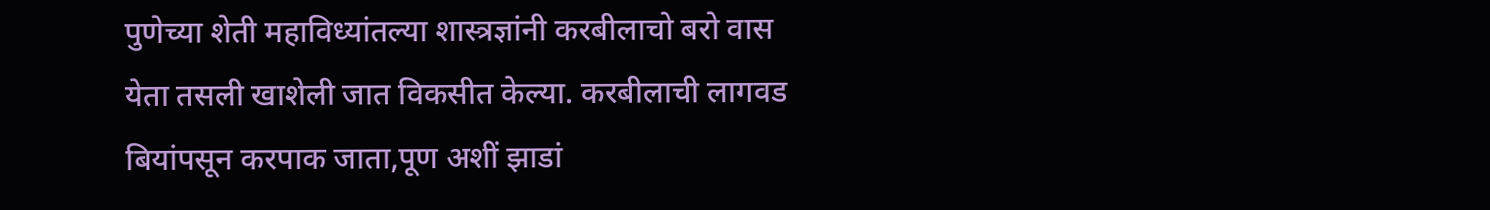पुणेच्या शेती महाविध्यांतल्या शास्त्रज्ञांनी करबीलाचो बरो वास येता तसली खाशेली जात विकसीत केल्या. करबीलाची लागवड बियांपसून करपाक जाता,पूण अशीं झाडां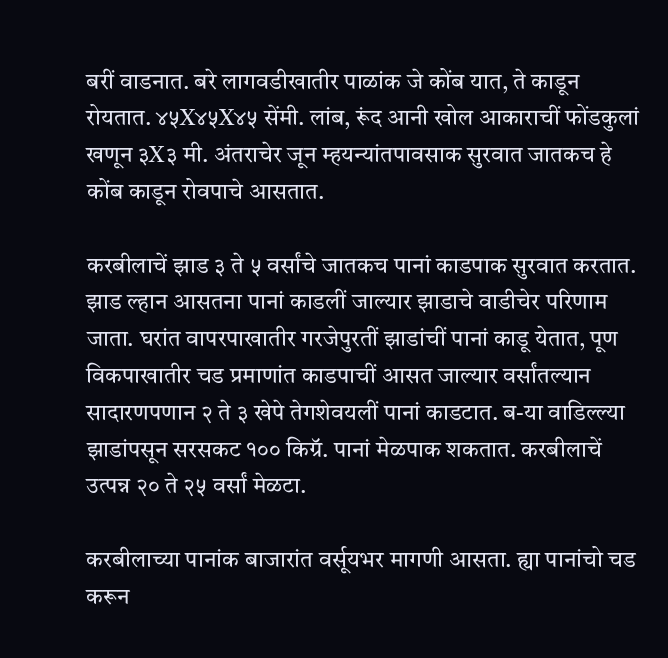बरीं वाडनात. बरे लागवडीखातीर पाळांक जे कोंब यात, ते काडून रोयतात. ४५X४५X४५ सेंमी. लांब, रूंद आनी खोल आकाराचीं फोंडकुलां खणून ३X३ मी. अंतराचेर जून म्हयन्यांतपावसाक सुरवात जातकच हे कोंब काडून रोवपाचे आसतात.

करबीलाचें झाड ३ ते ५ वर्सांचे जातकच पानां काडपाक सुरवात करतात. झाड ल्हान आसतना पानां काडलीं जाल्यार झाडाचे वाडीचेर परिणाम जाता. घरांत वापरपाखातीर गरजेपुरतीं झाडांचीं पानां काडू येतात, पूण विकपाखातीर चड प्रमाणांत काडपाचीं आसत जाल्यार वर्सांतल्यान सादारणपणान २ ते ३ खेपे तेगशेवयलीं पानां काडटात. ब-या वाडिल्ल्या झाडांपसून सरसकट १०० किग्रॅ. पानां मेळपाक शकतात. करबीलाचें उत्पन्न २० ते २५ वर्सां मेळटा.

करबीलाच्या पानांक बाजारांत वर्सूयभर मागणी आसता. ह्या पानांचो चड करून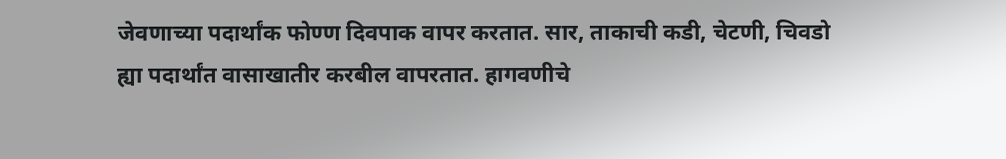जेवणाच्या पदार्थांक फोण्ण दिवपाक वापर करतात. सार, ताकाची कडी, चेटणी, चिवडो ह्या पदार्थांत वासाखातीर करबील वापरतात. हागवणीचे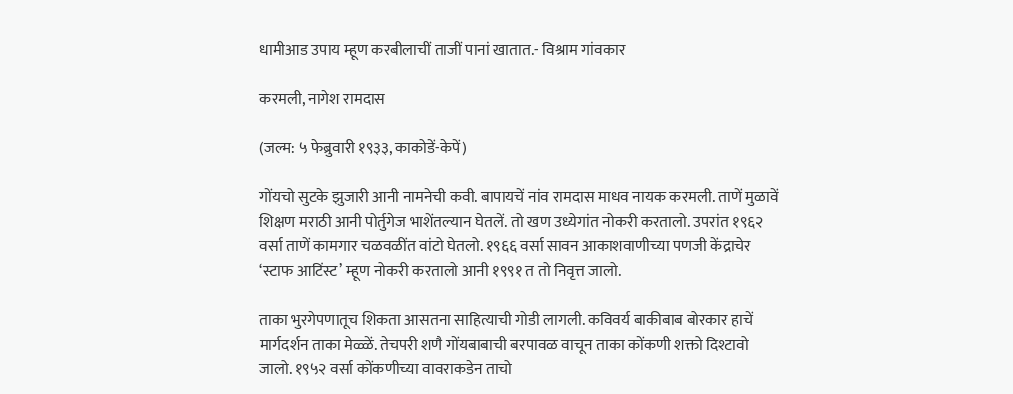धामीआड उपाय म्हूण करबीलाचीं ताजीं पानां खातात.- विश्राम गांवकार

करमली, नागेश रामदास

(जल्म: ५ फेब्रुवारी १९३३, काकोडें-केपें)

गोंयचो सुटके झुजारी आनी नामनेची कवी. बापायचें नांव रामदास माधव नायक करमली. ताणें मुळावें शिक्षण मराठी आनी पोर्तुगेज भाशेंतल्यान घेतलें. तो खण उध्येगांत नोकरी करतालो. उपरांत १९६२ वर्सा ताणें कामगार चळवळींत वांटो घेतलो. १९६६ वर्सा सावन आकाशवाणीच्या पणजी केंद्राचेर ‘स्टाफ आटिंस्ट’ म्हूण नोकरी करतालो आनी १९९१ त तो निवृत्त जालो.

ताका भुरगेपणातूच शिकता आसतना साहित्याची गोडी लागली. कविवर्य बाकीबाब बोरकार हाचें मार्गदर्शन ताका मेळ्ळें. तेचपरी शणै गोंयबाबाची बरपावळ वाचून ताका कोंकणी शक्तो दिश्टावो जालो. १९५२ वर्सा कोंकणीच्या वावराकडेन ताचो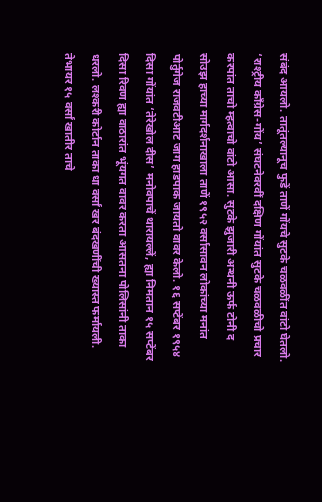संबंद आयलो. तातूंतल्यानूच फुडें ताणें गोंयचे सुटके चळवळींत वांटो घेतलो. ‘राश्ट्रीय कॉंग्रेस-गोंय’ संघटनेवरवीं दक्षिण गोंयांत सुटके चळवळीचो प्रचार करपांत ताचो म्हत्वाचो वांटो आसा. सुटके झुजारी अन्थनी ऊर्फ टोनी द सोउझ हाच्या मार्गदर्शनाखाला ताणें १९५२ वर्सासावन लोकांच्या मनांत पोर्तुगेज राजवटीआट जाग हाडपाक जायतो वावर केलो. १६ सप्टेंबर १९५४ दिसा गोंयांत ‘तेरेखोल दीस’ मनोवपाचें थारायल्लें, ह्या निमतान १५ सप्टेंबर दिसा रिवण ह्या वाठारांत भूंयगत वावर करता आसतना पोलिसांनी ताका धरलो. लश्करी कोर्टान ताका धा वर्सां खर बंदखणींची ख्यास्त फर्मायली. तेभायर १५ वर्सां खातीर ताचे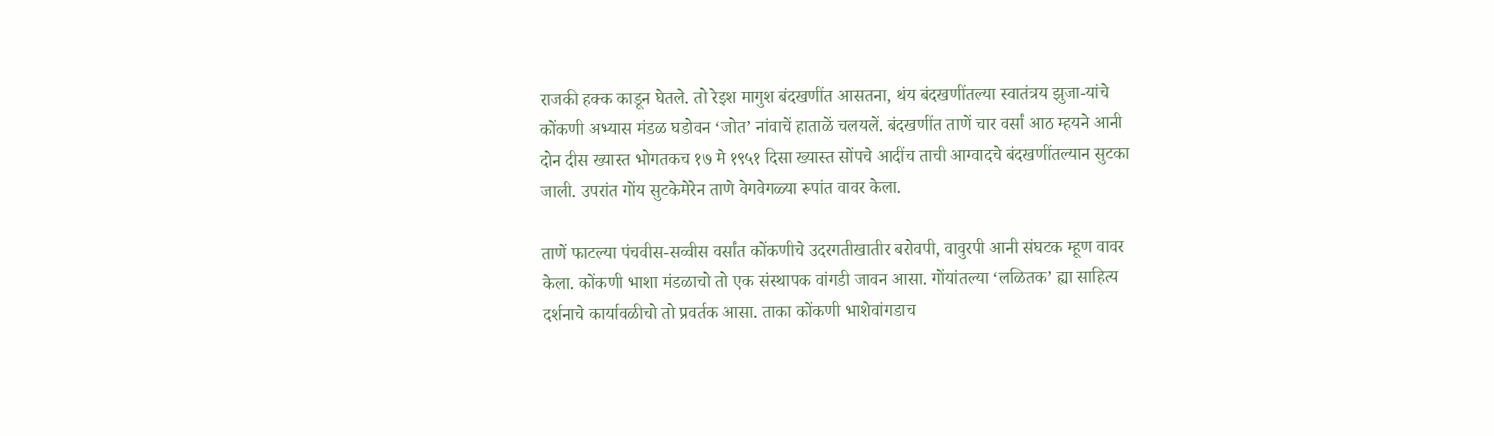राजकी हक्क काडून घेतले. तो रेइश मागुश बंदखणींत आसतना, थंय बंदखणींतल्या स्वातंत्रय झुजा-यांचे कोंकणी अभ्यास मंडळ घडोवन ‘जोत’ नांवाचें हाताळें चलयलें. बंदखणींत ताणें चार वर्सां आठ म्हयने आनी दोन दीस ख्यास्त भोगतकच १७ मे १९५१ दिसा ख्यास्त सोंपचे आदींच ताची आग्वादचे बंदखणींतल्यान सुटका जाली. उपरांत गोंय सुटकेमेरेन ताणे वेगवेगळ्या रूपांत वावर केला.

ताणें फाटल्या पंचवीस-सव्वीस वर्सांत कोंकणीचे उदरगतीखातीर बरोवपी, वावुरपी आनी संघटक म्हूण वावर केला. कोंकणी भाशा मंडळाचो तो एक संस्थापक वांगडी जावन आसा. गोंयांतल्या ‘लळितक’ ह्या साहित्य दर्शनाचे कार्यावळीचो तो प्रवर्तक आसा. ताका कोंकणी भाशेवांगडाच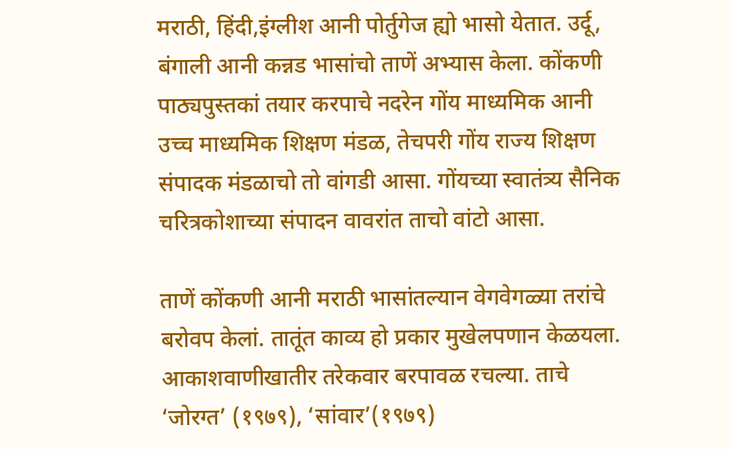मराठी, हिंदी,इंग्लीश आनी पोर्तुगेज ह्यो भासो येतात. उर्दू, बंगाली आनी कन्नड भासांचो ताणें अभ्यास केला. कोंकणी पाठ्यपुस्तकां तयार करपाचे नदरेन गोंय माध्यमिक आनी उच्च माध्यमिक शिक्षण मंडळ, तेचपरी गोंय राज्य शिक्षण संपादक मंडळाचो तो वांगडी आसा. गोंयच्या स्वातंत्र्य सैनिक चरित्रकोशाच्या संपादन वावरांत ताचो वांटो आसा.

ताणें कोंकणी आनी मराठी भासांतल्यान वेगवेगळ्या तरांचे बरोवप केलां. तातूंत काव्य हो प्रकार मुखेलपणान केळयला. आकाशवाणीखातीर तरेकवार बरपावळ रचल्या. ताचे ‘जोरग्त’ (१९७९), ‘सांवार’(१९७९)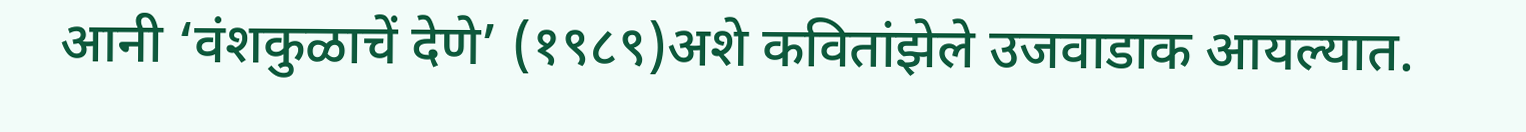आनी ‘वंशकुळाचें देणे’ (१९८९)अशे कवितांझेले उजवाडाक आयल्यात.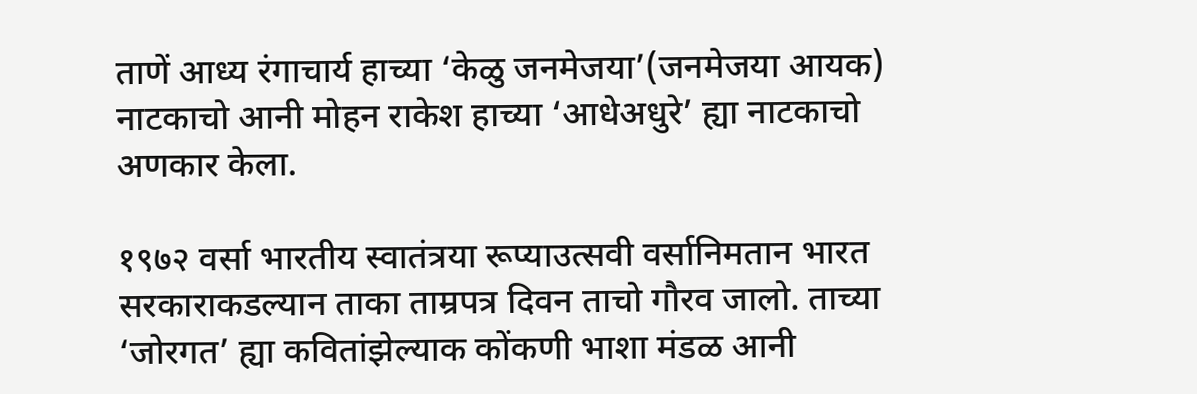ताणें आध्य रंगाचार्य हाच्या ‘केळु जनमेजया’(जनमेजया आयक) नाटकाचो आनी मोहन राकेश हाच्या ‘आधेअधुरे’ ह्या नाटकाचो अणकार केला.

१९७२ वर्सा भारतीय स्वातंत्रया रूप्याउत्सवी वर्सानिमतान भारत सरकाराकडल्यान ताका ताम्रपत्र दिवन ताचो गौरव जालो. ताच्या ‘जोरगत’ ह्या कवितांझेल्याक कोंकणी भाशा मंडळ आनी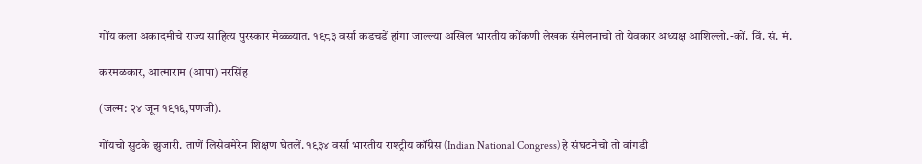गोंय कला अकादमीचे राज्य साहित्य पुरस्कार मेळ्ळ्यात. १९८३ वर्सा कडचडें हांगा जाल्ल्या अखिल भारतीय कोंकणी लेखक संमेलनाचो तो येवकार अध्यक्ष आशिल्लो.-कों. विं. सं. मं.

करमळकार, आत्माराम (आपा) नरसिंह

(जल्म: २४ जून १९१६,पणजी).

गोंयचो सुटके झुजारी. ताणें लिसेवमेरेन शिक्षण घेतलें. १९३४ वर्सा भारतीय राश्ट्रीय कॉंग्रेस (Indian National Congress) हे संघटनेचो तो वांगडी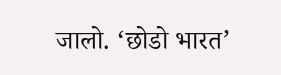जालो. ‘छोडो भारत’